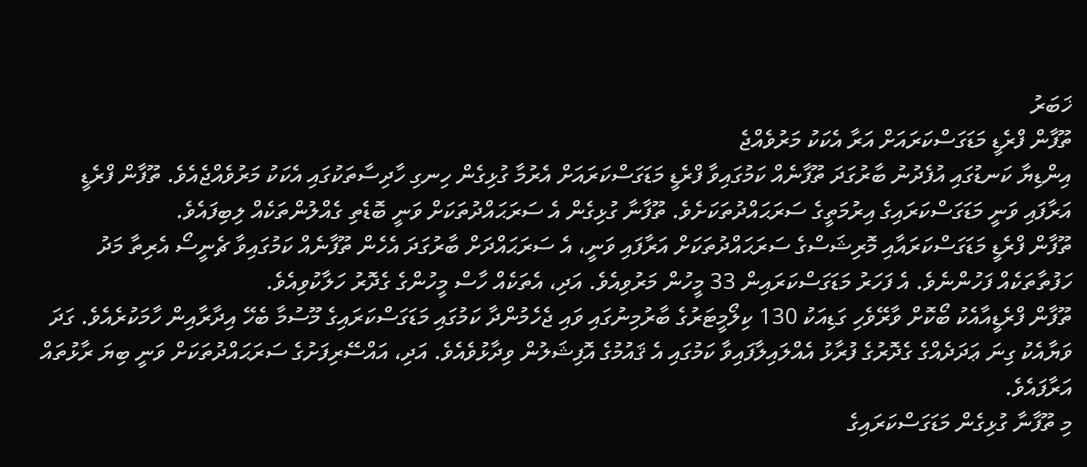ޚަބަރު
ތޫފާން ފްރެޑީ މަޑަގަސްކަރައަށް އަރާ އެކަކު މަރުވެއްޖެ
އިންޑިޔާ ކަނޑުގައި އުފެދުނު ބާރުގަދަ ތޫފާނެއް ކަމުގައިވާ ފްރެޑީ މަޑަގަސްކަރައަށް އެރުމާ ގުޅިގެން ހިނގި ހާދިސާތަކުގައި އެކަކު މަރުވެއްޖެއެވެ. ތޫފާން ފްރެޑީ އަރާފައި ވަނީ މަޑަގަސްކަރައިގެ އިރުމަތީގެ ސަރަޙައްދުތަކަށެވެ. ތޫފާނާ ގުޅިގެން އެ ސަރަޙައްދުތަކަށް ވަނީ ބޮޑެތި ގެއްލުންތަކެއް ލިބިފައެވެ.
ތޫފާން ފްރެޑީ މަޑަގަސްކަރައާއި މޮރިޝަސްގެ ސަރަޙައްދުތަކަށް އަރާފައި ވަނީ، އެ ސަރަޙައްދަށް ބާރުގަދަ އެހެން ތޫފާނެއް ކަމުގައިވާ ޗެނީސޯ އެރިތާ މަދު ހަފުތާތަކެއް ފަހުންނެވެ. އެ ފަހަރު މަޑަގަސްކަރައިން 33 މީހުން މަރުވިއެވެ. އަދި، އެތަކެއް ހާސް މީހުންގެ ގެދޮރު ހަލާކުވިއެވެ.
ތޫފާން ފްރެޑީއާއެކު ބޯކޮށް ވާރޭވެހި ގަޑިއަކު 130 ކިލޯމީޓަރުގެ ބާރުމިނުގައި ވައި ޖެހެމުންދާ ކަމުގައި މަޑަގަސްކަރައިގެ މޫސުމާ ބެހޭ އިދާރާއިން ހާމަކުރެއެވެ. ގަދަ ވަޔާއެކު ގިނަ ޢަދަދެއްގެ ގެދޮރުގެ ފުރާޅު އެއްލައިލާފައިވާ ކަމުގައި އެ ޤައުމުގެ އޮފިޝަލުން ވިދާޅުވެއެވެ. އަދި، އައްސޭރިފަށުގެ ސަރަޙައްދުތަކަށް ވަނީ ބިޔަ ރާޅުތައް އަރާފައެވެ.
މި ތޫފާނާ ގުޅިގެން މަޑަގަސްކަރައިގެ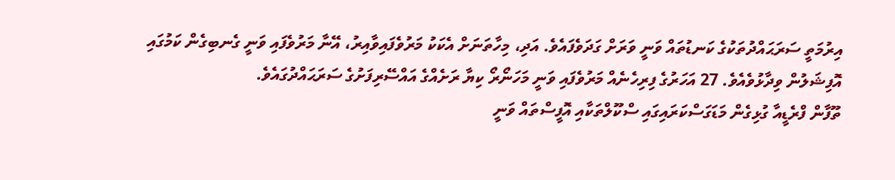އިރުމަތީ ސަރަޙައްދުތަކުގެ ކަނޑުތައް ވަނީ ވަރަށް ގަދަވެފައެވެ. އަދި، މިހާތަނަށް އެކަކު މަރުވެފައިވާއިރު، އޭނާ މަރުވެފައި ވަނީ ގެނބިގެން ކަމުގައި އޮފިޝަލުން ވިދާޅުވެއެވެ. 27 އަހަރުގެ ފިރިހެނެއް މަރުވެފައި ވަނީ މަހަނޯރޯ ކިޔާ ރަށެއްގެ އައްސޭރިފަށުގެ ސަރަޙައްދުގައެވެ.
ތޫފާން ފްރެޑީއާ ގުޅިގެން މަޑަގަސްކަރައިގައި ސްކޫލްތަކާއި އޮފީސްތައް ވަނީ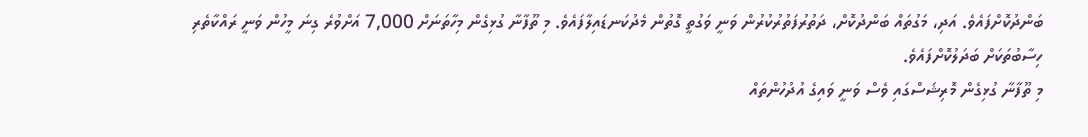ބަންދުކޮށްފައެވެ. އަދި، މަގުތައް ބަންދުކޮށް، ދަތުރުފަތުރުކުރުން ވަނީ ވަގުތީ ގޮތުން މެދުކަނޑައިލާފައެވެ. މި ތޫފާނާ ގުޅިގެން މިހާތަނަށް 7,000 އަށްވުރެ ގިނަ މީހުން ވަނީ ރައްކާތެރި ހިސާބުތަކަށް ބަދަލުކޮށްފައެވެ.
މި ތޫފާނާ ގުޅިގެން މޮރިޝަސްގައި ވެސް ވަނީ ވައިގެ އުދުހުންތައް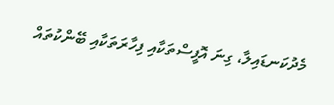މެދުކަނޑައިލާ، ގިނަ އޮފީސްތަކާއި ފިހާރަތަކާއި ބޭންކުތައް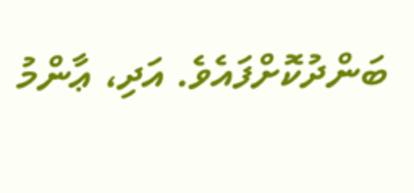ބަންދުކޮށްފައެވެ. އަދި، ޢާންމު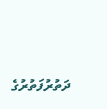ދަތުރުފަތުރުގެ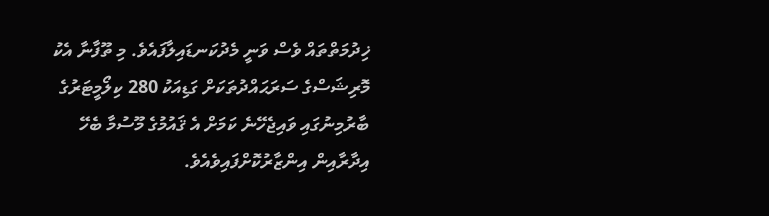ޚިދުމަތްތައް ވެސް ވަނީ މެދުކަނޑައިލާފައެވެ. މި ތޫފާނާ އެކު މޮރިޝަސްގެ ސަރަޙައްދުތަކަށް ގަޑިއަކު 280 ކިލޯމީޓަރުގެ ބާރުމިނުގައި ވައިޖެހޭނެ ކަމަށް އެ ޤައުމުގެ މޫސުމާ ބެހޭ އިދާރާއިން އިންޒާރުކޮށްފައިވެއެވެ.